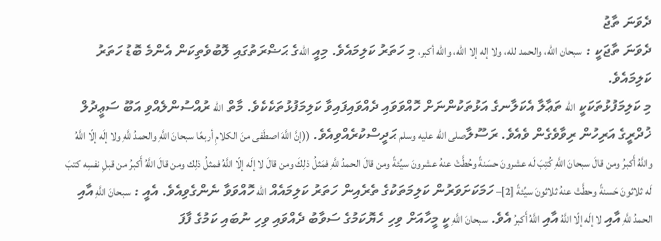ދެވަނަ ތާޖު
ދެވަނަ ތާޖަކީ : سبحان الله، والحمد لله، ولا إله إلا الله، والله أكبر، މި ހަތަރު ކަލިމައެވެ. މިއީ اللهގެ ޙަޟްރަތުގައި ލޮބުވެތިކަން އެންމެ ބޮޑު ހަތަރު ކަލިމައެވެ.
މި ކަލިމަފުޅުތަކަކީ الله ތަޢާލާ އެކަލާނގެ އަޅުތަކުންނަށް ހޮއްވަވައި ދެއްވައިފައިވާ ކަލިމަފުޅުތަކެކެވެ. މާތް الله ރުއްސުންލެއްވި އަބޫ ސަޢީދުލް ޚުދްރީގެ އަރިހުން ރިވާވެގެން ވެއެވެ. ރަސޫލާصلى الله عليه وسلم ޙަދީސްކުރެއްވިއެވެ. ((إنَّ اللَّهَ اصطَفى منَ الكلامِ أربعًا سبحانَ اللَّهِ والحمدُ للَّهِ ولا إلَه إلّا اللَّهُ واللَّهُ أَكبرُ ومن قالَ سبحانَ اللَّهِ كُتِبَ لَه عشرونَ حسَنةً وحُطَّتْ عنهُ عشرونَ سيِّئةً ومن قالَ الحمدُ للَّهِ فمَثلُ ذلِكَ ومن قالَ لا إلَه إلّا اللَّهُ فمثلُ ذلِك ومن قالَ اللَّهُ أَكبرُ من قبلِ نفسِه كتبَ لَه ثلاثونَ حَسنةً وحطَّتْ عنهُ ثلاثونَ سيِّئةً [2]– ހަމަކަށަވަރުން ކަލިމަތަކުގެ ތެރެއިން ހަތަރު ކަލިމައެއް الله ހޮއްވަވާ ނެންގެވިއެވެ. އެއީ : سبحانَ اللَّهِ އާއި الحمدُ للَّهِ އާއި لا إلَه إلّا اللَّهُ އާއި اللَّهُ أَكبرُ އެވެ. سبحانَ اللَّهِ ކީ މީހާއަށް ވިހި ހެޔޮކަމުގެ ސަވާބު ދެއްވައި ވިހި ނުބައި ކަމުގެ ފާފަ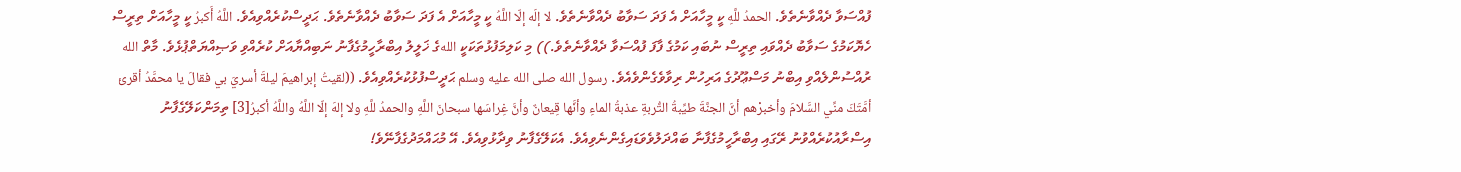ފުއްސަވާ ދެއްވާނެތެވެ. الحمدُ للَّهِ ކީ މީހާއަށް އެ ފަދަ ސަވާބު ދެއްވާނެތެވެ. لا إلَه إلّا اللَّهُ ކީ މީހާއަށް އެ ފަދަ ސަވާބު ދެއްވާނެތެވެ. ޙަދީސްކުރެއްވިއެވެ. اللَّهُ أَكبرُ ކީ މީހާއަށް ތިރީސް ހެޔޮކަމުގެ ސަވާބު ދެއްވައި ތިރީސް ނުބައި ކަމުގެ ފާފަ ފުއްސަވާ ދެއްވާނެތެވެ.)) މި ކަލިމަފުޅުތަކަކީ اللهގެ ޚަލީލު އިބްރާހީމުގެފާނު ނަބިއްޔާއަށް ކުރެއްވި ވަޞިއްޔަތްޕުޅެވެ. މާތް الله ރުއްސުންލެއްވި އިބްނު މަސްޢޫދުގެ އަރިހުން ރިވާވެގެންވެއެވެ. رسول الله صلى الله عليه وسلم ޙަދީސްފުޅުކުރެއްވިއެވެ. ((لقيتُ إبراهيمَ ليلةَ أسريَ بي فقالَ يا محمَّدُ أقرئ أمَّتَكَ منِّي السَّلامَ وأخبرْهم أنَّ الجنَّةَ طيِّبةُ التُّربةِ عذبةُ الماءِ وأنَّها قِيعانٌ وأنَّ غِراسَها سبحانَ اللَّهِ والحمدُ للَّهِ ولا إلهَ إلّا اللَّهُ واللَّهُ أكبرُ[3] ތިމަންކަލޭގެފާނު އިސްރާއުކުރެއްވުނު ރޭގައި އިބްރާހީމުގެފާނާ ބައްދަލުވެވަޑައިގެންނެވިއެވެ. އެކަލޭގެފާނު ވިދާޅުވިއެވެ. އޭ މުޙައްމަދުގެފާނޭވެ!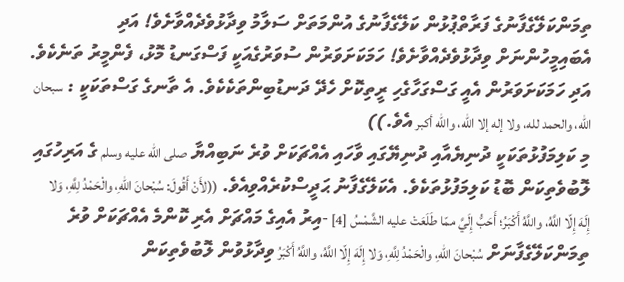ތިމަންކަލޭގެފާނުގެ ފަރާތްޕުޅުން ކަލޭގެފާނުގެ އުންމަތަށް ސަލާމު ވިދާޅުވެދެއްވާށެވެ! އަދި އެބައިމީހުންނަށް ވިދާޅުވެދެއްވާށެވެ! ހަމަކަށަވަރުން ސުވަރުގެއަކީ ފަސްގަނޑު މޮޅު، ފެންމީރު ތަނެކެވެ. އަދި ހަމަކަށަވަރުން އެއީ ގަސްގަހާގެހި ރީތިކޮށް ހެދޭ ދަނޑުބިންތަކެކެވެ. އެ ތާނގެ ގަސްތަކަކީ : سبحان الله، والحمد لله، ولا إله إلا الله، والله أكبر އެވެ.))
މި ކަލިމަފުޅުތަކަކީ ދުނިޔެއާއި ދުނިޔޭގައި ވާހައި އެއްޗަކަށް ވުރެ ނަބިއްޔާ صلى الله عليه وسلم ގެ އަރިހުގައި ލޮބުވެތިކަން ބޮޑު ކަލިމަފުޅުތަކެވެ. އެކަލޭގެފާނު ޙަދީސްކުރެއްވިއެވެ. ((لأَنْ أَقُولَ: سُبْحانَ اللهِ، والْحَمْدُ لِلَّهِ، وَلا إِلَهَ إِلّا اللَّهُ، واللَّهُ أَكْبَرُ؛ أَحَبُّ إِلَيَّ ممّا طَلَعَتْ عليه الشَّمْسُ [4] -އިރު އެއިގެ މައްޗަށް އެރި ކޮންމެ އެއްޗަކަށް ވުރެ ތިމަންކަލޭގެފާނަށް سُبْحانَ اللهِ، والْحَمْدُ لِلَّهِ، وَلا إِلَهَ إِلّا اللَّهُ، واللَّهُ أَكْبَرُ ވިދާޅުވުން ލޮބުވެތިކަން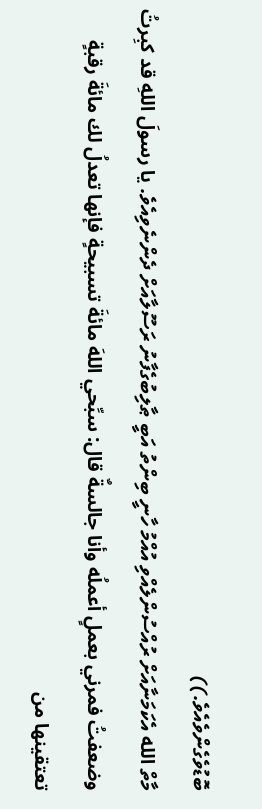ބޮޑުވެގެންވެއެވެ.))
މާތް الله އެކަމަނާއަށް ރުއްސުންލެއްވި އުއްމު ހާނީ ބިންތު އަބީ ޠާލިބުގެފާނު ރަސޫލާއަށް ދެންނެވިއެވެ. يا رسولَ اللهِ قد كبِرتُ وضعفتُ فمرني بعملٍ أعملُه وأنا جالسةٌ قال: سبِّحي اللهَ مائةَ تسبيحةٍ فإنها تعدلُ لك مائةَ رقبةٍ تعتقينها من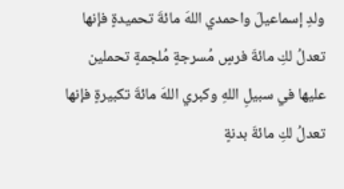ولدِ إسماعيلَ واحمدي اللهَ مائةَ تحميدةٍ فإنها تعدلُ لكِ مائةَ فرسٍ مُسرجةٍ مُلجمةٍ تحملين عليها في سبيلِ اللهِ وكبري اللهَ مائةَ تكبيرةٍ فإنها تعدلُ لكِ مائةَ بدنةٍ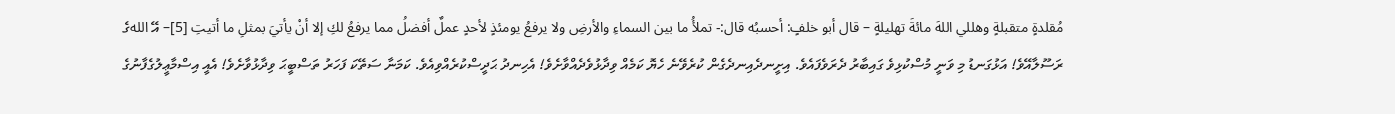مُقلدةٍ متقبلةٍ وهللي اللهَ مائةَ تهليلةٍ – قال أبو خلفٍ: أحسبُه قال:- تملأُ ما بين السماءِ والأرضِ ولا يرفعُ يومئذٍ لأحدٍ عملٌ أفضلُ مما يرفعُ لكِ إلا أنْ يأتيَ بمثلِ ما أتيتِ [5]– އޭ اللهގެ ރަސޫލާއޭވެ! އަޅުގަނޑު މި ވަނީ މުސްކުޅިވެ ގައިބާރު ދެރަވެފައެވެ. އިށީނދެއިނދެގެން ކުރެވޭނެ ހެޔޮ ކަމެއް ވިދާޅުވެދެއްވާށެވެ! އެހިނދު ޙަދީސްކުރެއްވިއެވެ. ކަމަނާ ސަތޭކަ ފަހަރު ތަސްބީޙަ ވިދާޅުވާށެވެ! އެއީ އިސްމާޢީލުގެފާނުގެ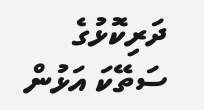ދަރިކޮޅުގެ ސަތޭކަ އަޅުން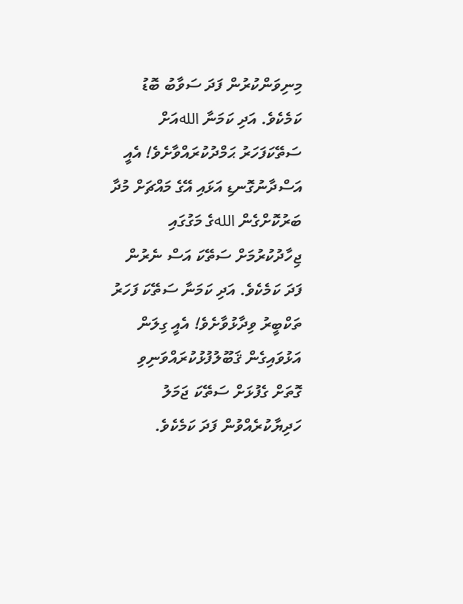މިނިވަންކުރުން ފަދަ ސަވާބު ބޮޑު ކަމެކެވެ. އަދި ކަމަނާ اللهއަށް ސަތޭކަފަހަރު ޙަމްދުކުރައްވާށެވެ! އެއީ އަސްދާނުގޮނޑި އަޅައި އޭގެ މައްޗަށް މުދާ ބަރުކޮށްގެން اللهގެ މަގުގައި ޖިހާދުކުރުމަށް ސަތޭކަ އަސް ނެރުން ފަދަ ކަމެކެވެ. އަދި ކަމަނާ ސަތޭކަ ފަހަރު ތަކްބީރު ވިދާޅުވާށެވެ! އެއީ ގިލަން އަޅުވައިގެން ޤަބޫލުފުޅުކުރައްވަނިވި ގޮތަށް ގެފުޅަށް ސަތޭކަ ޖަމަލު ހަދިޔާކުރެއްވުން ފަދަ ކަމެކެވެ.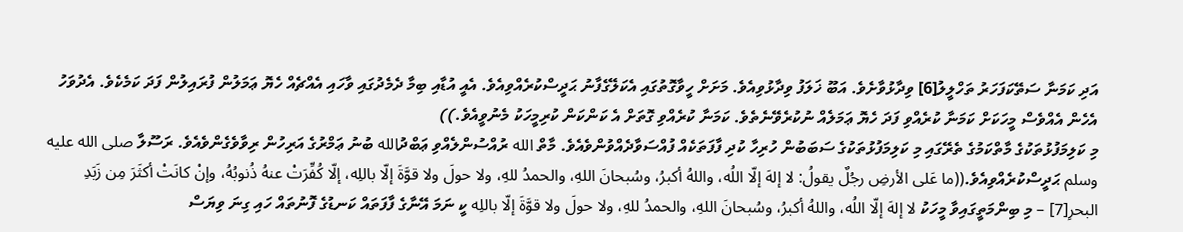އަދި ކަމަނާ ސަތޭކަފަހަރު ތަހްލީލު[6] ވިދާޅުވާށެވެ. އަބޫ ޚަލަފު ވިދާޅުވިއެވެ. މަށަށް ހީވާގޮތުގައި އެކަލޭގެފާނު ޙަދީސްކުރެއްވިއެވެ. އެއީ އުޑާއި ބިމާ ދެމެދުގައި ވާހައި އެއްޗެއް ހެޔޮ ޢަމަލުން ފުރައިލުން ފަދަ ކަމެކެވެ. އެދުވަހު އެހެން އެއްވެސް މީހަކަށް ކަމަނާ ކުރެއްވި ފަދަ ހެޔޮ ޢަމަލެއް ނުކުރެވޭނެތެވެ. ކަމަނާ ކުރެއްވި ގޮތަށް އެ ކަންކަން ކުރިމީހަކު މެނުވީއެވެ.))
މި ކަލިމަފުޅުތަކުގެ މާތްކަމުގެ ތެރޭގައި މި ކަލިމަފުޅުތަކުގެ ސަބަބުން ހުރިހާ ކުދި ފާފަތަކެއް ފުއްސަވާދެއްވުންވެއެވެ. މާތް الله ރުއްސުންލެއްވި ޢަބްދުالله ބުނު ޢަމްރުގެ އަރިހުން ރިވާވެގެންވެއެވެ. ރަސޫލާ صلى الله عليه وسلم ޙަދީސްކުރެއްވިއެވެ.((ما عَلى الأرضِ رجُلٌ يقولُ: لا إلهَ إلّا اللُه، واللهُ أكبرُ، وسُبحانَ اللهِ، والحمدُ للهِ، ولا حولَ ولا قوَّةَ إلّا باللِه، إلّا كُفِّرَتْ عنهُ ذُنوبُهُ، وإنْ كانَتْ أكثَرَ مِن زَبَدِ البحرِ[7] – މި ބިންމަތީގައިވާ މީހަކު لا إلهَ إلّا اللُه، واللهُ أكبرُ، وسُبحانَ اللهِ، والحمدُ للهِ، ولا حولَ ولا قوَّةَ إلّا باللِه ކީ ނަމަ އޭނާގެ ފާފަތައް ކަނޑުގެ ފޮނުތައް ހައި ގިނަ ވިޔަސް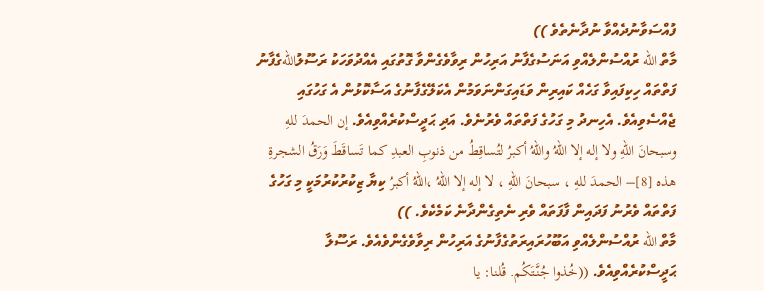ފުއްސަވާނުދެއްވާ ނުދާނެތެވެ ))
މާތް الله ރުއްސުންލެއްވި އަނަސުގެފާނު އަރިހުން ރިވާވެގެންވާ ގޮތުގައި އެއްދުވަހަކު ރަސޫލުاللهގެފާނު ފަތްތައް ހިކިފައިވާ ގަހެއް ކައިރިން ވަޑައިގަންނަވަމުން އެކަލޭގެފާނުގެ އަސާކޮޅުން އެ ގަހުގައި ޖެއްސެވިއެވެ. އެހިނދު މި ގަހުގެ ފަތްތައް ވެރުނެވެ. އަދި ޙަދީސްކުރެއްވިއެވެ. إن الحمدَ للهِ وسبحانَ اللهِ ولا إله إلا اللهُ واللهُ أكبرُ لتُساقِطُ من ذنوبِ العبدِ كما تَساقَطَ وَرَقُ الشجرةِ هذه [8]– الحمدَ للهِ ، سبحانَ اللهِ ، لا إله إلا اللهُ ،اللهُ أكبرُ ކިޔާ ޒިކުރުކުރުމަކީ މި ގަހުގެ ފަތްތައް ވެރުނު ފަދައިން ފާފަތައް ވެރި ނެތިގެންދާނެ ކަމެކެވެ. ))
މާތް الله ރުއްސުންލެއްވި އަބޫހުރައިރަތުގެފާނުގެ އަރިހުން ރިވާވެގެންވެއެވެ. ރަސޫލާ ޙަދީސްކުރެއްވިއެވެ. ((خُذوا جُنَّتَكُم. قُلنا: يا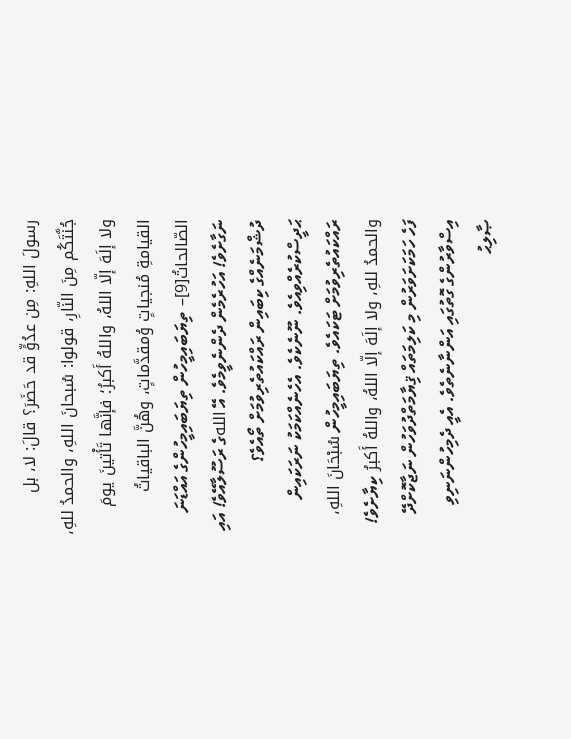رسولَ اللهِ: مِن عدُوٍّ قد حَضَرَ؟ قالَ: لا، بل جُنَّتَكُم مِنَ النّارِ، قولوا: سُبحانَ اللهِ، والحمدُ للهِ، ولا إلَهَ إلّا اللهُ، واللهُ أَكبرُ؛ فإنَّها تَأْتينَ يومَ القيامةِ مُنجياتٍ وُمقدَّماتٍ، وهُنَّ الباقياتُ الصّالحاتُ[9]– ތިޔަބައިމީހުން ތިޔަބައިމީހުންގެ އައްޑަނަ ނަގާށެވެ! އަހުރެމެން ދެންނެވީމެވެ. އޭ اللهގެ ރަސޫލާއޭވެ! އައި ދުޝްމަނެއްގެ ކިބައިން ރައްކައުތެރިވުމަށް ތޯއެވެ؟ ޙަދީސްކުރެއްވިއެވެ. ނޫނެކެވެ. އެހެނެއްކަމަކު ނަރަކައިން ރައްކައުތެރިވުމަށް ޓަކައެވެ. ތިޔަބައިމީހުން سُبْحَانَ اللهِ، والحمدُ للهِ، ولا إلَهَ إلّا اللهُ، واللهُ أَكبرُ ކިޔާށެވެ! ފަހެ ހަމަކަށަވަރުން މި ކަލިމަތައް ޤިޔާމަތްދުވަހުން ނަޖާކޮށްދޭ އިސްވާރުންގެ ގޮތުގައި އަންނާނެތެވެ. އެއީ ދެމިހުންނަނިވި ޞާލިޙު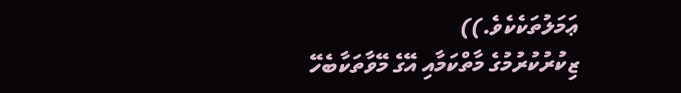ޢަމަލުތަކެކެވެ.))
ޒިކުރުކުރުމުގެ މާތްކަމާއި އޭގެ މޭވާތަކާބެހޭ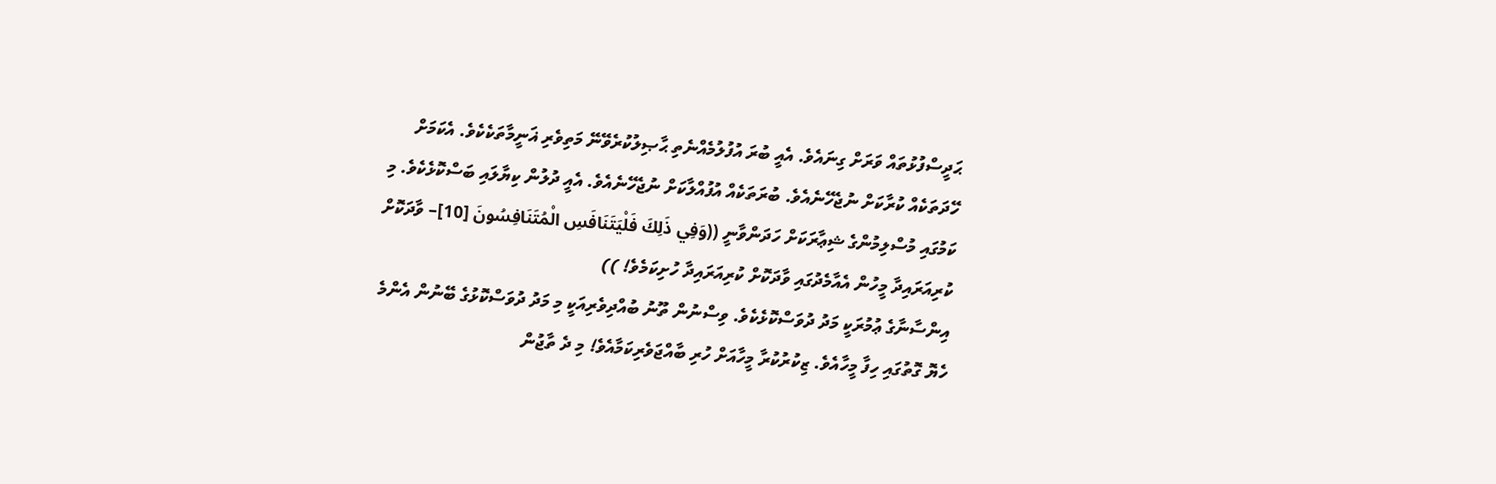ޙަދީސްފުޅުތައް ވަރަށް ގިނައެވެ. އެއީ ބުރަ އުފުލުމެއްނެތި ޙާޞިލުކުރެވޭނޭ މަތިވެރި ޣަނީމާތަކެކެވެ. އެކަމަށް ހޭދަތަކެއް ކުރާކަށް ނުޖެހޭނެއެވެ. ބުރަތަކެއް އުފުއްލާކަށް ނުޖެހޭނެއެވެ. އެއީ ދުލުން ކިޔާލައި ބަސްކޮޅެކެވެ. މި ކަމުގައި މުސްލިމުންގެ ޝިޢާރަކަށް ހަދަންވާނީ ((وَفِي ذَلِكَ فَلْيَتَنَافَسِ الْمُتَنَافِسُونَ [10]– ވާދަކޮށް ކުރިއަރައިދާ މީހުން އެއާމެދުގައި ވާދަކޮށް ކުރިއަރައިދާ ހުށިކަމެވެ! ))
އިންސާނާގެ ޢުމުރަކީ މަދު ދުވަސްކޮޅެކެވެ. ވިސްނުން ތޫނު ބުއްދިވެރިއަކީ މި މަދު ދުވަސްކޮޅުގެ ބޭނުން އެންމެ ހެޔޮ ގޮތުގައި ހިފާ މީހާއެވެ. ޒިކުރުކުރާ މީހާއަށް ހުރި ބާއްޖަވެރިކަމާއެވެ! މި ދެ ތާޖުން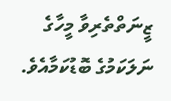ޒީނަތްތެރިވާ މީހާގެ ނަލަކަމުގެ ބޮޑުކަމާއެވެ.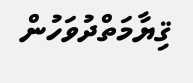ޤިޔާމަތްދުވަހުން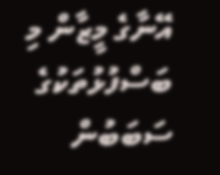އޭނާގެ މީޒާން މި ބަސްފުޅުތަކުގެ ސަބަބުން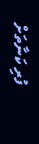ފުރި ކަނާތަށް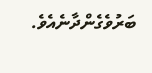ބަރުވެގެންދާނެއެވެ.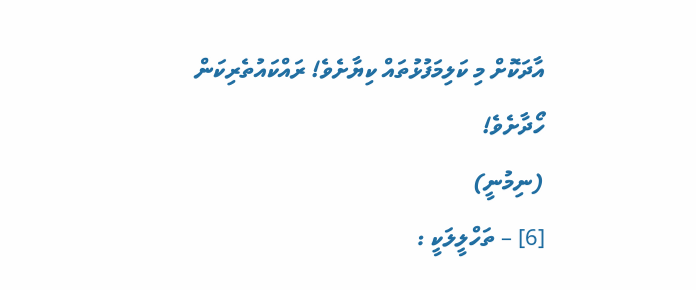އާދަކޮށް މި ކަލިމަފުޅުތައް ކިޔާށެވެ! ރައްކައުތެރިކަން ހޯދާށެވެ!
(ނިމުނީ)
[6] – ތަހްލީލަކީ :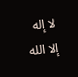لا إله إلا الله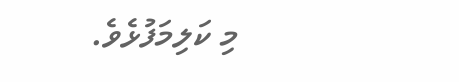މި ކަލިމަފުޅެވެ.